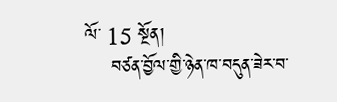ལོ་ 15 སྔོན།
    བཙན་བྱོལ་གྱི་ཉེན་ཁ་བདུན་ཟེར་བ་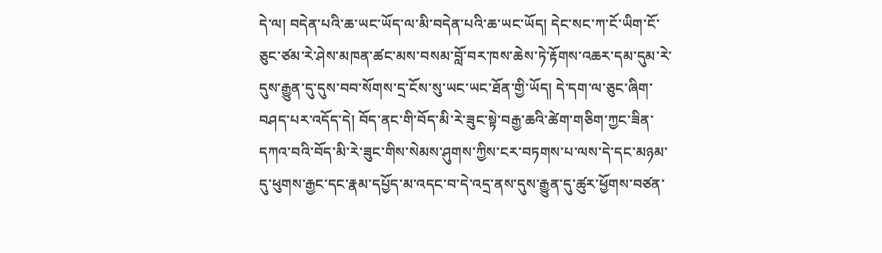དེ་ལ། བདེན་པའི་ཆ་ཡང་ཡོད་ལ་མི་བདེན་པའི་ཆ་ཡང་ཡོད། དེང་སང་ཀ་ངོ་ཡིག་ངོ་ཅུང་ཙམ་རེ་ཤེས་མཁན་ཚང་མས་བསམ་བློ་བར་ཁས་ཆེས་ཏེ་རྟོགས་འཆར་དམ་དུམ་རེ་དུས་རྒྱུན་དུ་དུས་བབ་སོགས་དྲ་ངོས་སུ་ཡང་ཡང་ཐོན་གྱི་ཡོད། དེ་དག་ལ་ཅུང་ཞིག་བཤད་པར་འདོད་དེ། བོད་ནང་གི་བོད་མི་རེ་ཟུང་སྟེ་བརྒྱ་ཆའི་ཚེག་གཅིག་ཀྱང་ཟིན་དཀའ་བའི་བོད་མི་རེ་ཟུང་གིས་སེམས་ཤུགས་ཀྱིས་ངར་བཏགས་པ་ལས་དེ་དང་མཉམ་དུ་ཕུགས་རྒྱང་དང་རྣམ་དཔྱོད་མ་འདང་བ་དེ་འདྲ་ནས་དུས་རྒྱུན་དུ་ཚུར་ཕྱོགས་བཙན་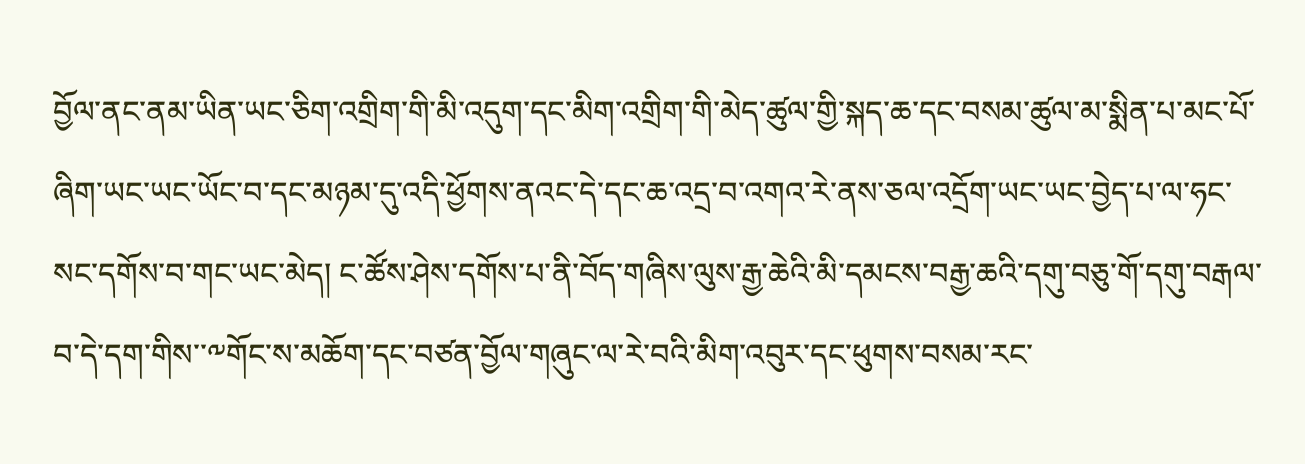བྱོལ་ནང་ནམ་ཡིན་ཡང་ཅིག་འགྲིག་གི་མི་འདུག་དང་མིག་འགྲིག་གི་མེད་ཚུལ་གྱི་སྐད་ཆ་དང་བསམ་ཚུལ་མ་སྨིན་པ་མང་པོ་ཞིག་ཡང་ཡང་ཡོང་བ་དང་མཉམ་དུ་འདི་ཕྱོགས་ནའང་དེ་དང་ཆ་འདྲ་བ་འགའ་རེ་ནས་ཅལ་འདྲོག་ཡང་ཡང་བྱེད་པ་ལ་ཧང་སང་དགོས་བ་གང་ཡང་མེད། ང་ཚོས་ཤེས་དགོས་པ་ནི་བོད་གཞིས་ལུས་རྒྱ་ཆེའི་མི་དམངས་བརྒྱ་ཆའི་དགུ་བཅུ་གོ་དགུ་བརྒལ་བ་དེ་དག་གིས་་༸གོང་ས་མཆོག་དང་བཙན་བྱོལ་གཞུང་ལ་རེ་བའི་མིག་འབུར་དང་ཕུགས་བསམ་རང་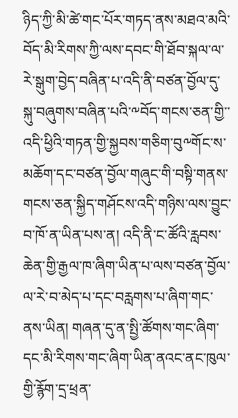ཉིད་ཀྱི་མི་ཚེ་གང་པོར་གཏད་ནས་མཐའ་མའི་བོད་མི་རིགས་ཀྱི་ལས་དབང་གི་ཐོབ་སྐལ་ལ་རེ་སྒུག་བྱེད་བཞིན་པ་འདི་ནི་བཙན་བྱོལ་དུ་སྐུ་བཞུགས་བཞིན་པའི་༸བོད་གངས་ཅན་གྱི་་འདི་ཕྱིའི་གཏན་གྱི་སྐྱབས་གཅིག་བུ༸གོང་ས་མཆོག་དང་བཙན་བྱོལ་གཞུང་གི་བསྟི་གནས་གངས་ཅན་སྐྱིད་གཤོངས་འདི་གཉིས་ལས་བྱུང་བ་ཁོ་ན་ཡིན་པས་ན། འདི་ནི་ང་ཚོའི་རླབས་ཆེན་གྱི་རྒྱལ་ཁ་ཞིག་ཡིན་པ་ལས་བཙན་བྱོལ་ལ་རེ་བ་མེད་པ་དང་བརླགས་པ་ཞིག་གང་ནས་ཡིན། གཞན་དུ་ན་སྤྱི་ཚོགས་གང་ཞིག་དང་མི་རིགས་གང་ཞིག་ཡིན་ནའང་ནང་ཁུལ་གྱི་རྙོག་དྲ་ཕྲན་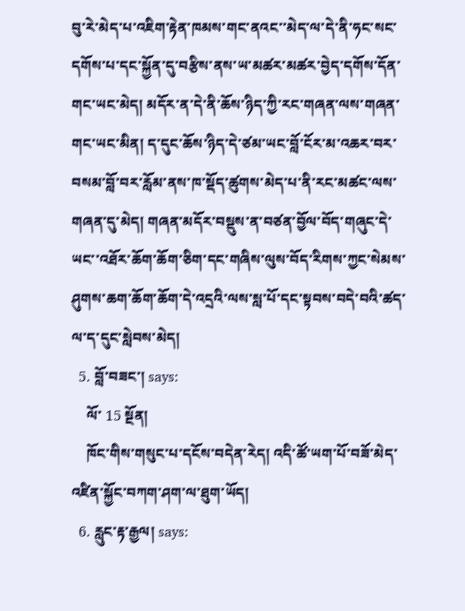བུ་རེ་མེད་པ་འཇིག་རྟེན་ཁམས་གང་ནའང་་མེད་ལ་དེ་ནི་ཧང་སང་དགོས་པ་དང་སྐྱོན་དུ་བརྩིས་ནས་ཡ་མཚར་མཚར་བྱེད་དགོས་དོན་གང་ཡང་མེད། མདོར་ན་དེ་ནི་ཆོས་ཉིད་ཀྱི་རང་གཞན་ལས་གཞན་གང་ཡང་མིན། ད་དུང་ཆོས་ཉིད་དེ་ཙམ་ཡང་བློ་ངོར་མ་འཆར་བར་བསམ་བློ་བར་རློམ་ནས་ཁ་སྡོད་ཚུགས་མེད་པ་ནི་རང་མཚང་ལས་གཞན་དུ་མེད། གཞན་མདོར་བསྡུས་ན་བཙན་བྱོལ་བོད་གཞུང་དེ་ཡང་་འཐོར་ཆོག་ཆོག་ཅིག་དང་གཞིས་ལུས་བོད་རིགས་ཀྱང་སེམས་ཤུགས་ཆག་ཆོག་ཆོག་དེ་འདྲའི་ལས་སླ་པོ་དང་སྟབས་བདེ་བའི་ཚད་ལ་ད་དུང་སླེབས་མེད།
  5. བློ་བཟང་། says:
    ལོ་ 15 སྔོན།
    ཁོང་གིས་གསུང་པ་དངོས་བདེན་རེད། འདི་ཚོ་ཡག་པོ་བཟོ་མེད་འཛིན་སྐྱོང་བཀག་ཤག་ལ་ཐུག་ཡོད།
  6. རླུང་རྟ་རྒྱལ། says: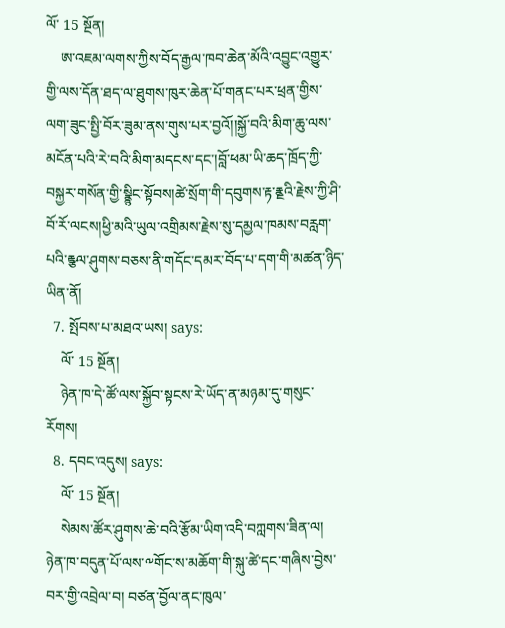ལོ་ 15 སྔོན།
    ཨ་འཇམ་ལགས་ཀྱིས་བོད་རྒྱལ་ཁབ་ཆེན་མོའི་འབྱུང་འགྱུར་གྱི་ལས་དོན་ཐད་ལ་ཐུགས་ཁུར་ཆེན་པོ་གནང་པར་ཕྲན་གྱིས་ལག་ཟུང་སྤྱི་བོར་ཟུམ་ནས་གུས་པར་བྱའོ།།སྐྱོ་བའི་མིག་ཆུ་ལས་མངོན་པའི་རེ་བའི་མིག་མདངས་དང་།བློ་ཕམ་ཡི་ཆད་ཁྲོད་ཀྱི་བསྐྱར་གསོན་གྱི་སྣྙིང་སྟོབས།ཚེ་སྲོག་གི་དབུགས་རྟ་རྣྔའི་རྗེས་ཀྱི་ཤི་བོ་རོ་ལངས།ཕྱི་མའི་ཡུལ་འགྲིམས་རྗེས་སུ་དམྱལ་ཁམས་བརླག་པའི་རྟྩལ་ཤུགས་བཅས་ནི་གདོང་དམར་བོད་པ་དག་གི་མཚན་ཉིད་ཡིན་ནོ།
  7. སྤོབས་པ་མཐའ་ཡས། says:
    ལོ་ 15 སྔོན།
    ཉེན་ཁ་དེ་ཚོ་ལས་སྐྱོབ་སྟངས་རེ་ཡོད་ན་མཉམ་དུ་གསུང་རོགས།
  8. དབང་འདུས། says:
    ལོ་ 15 སྔོན།
    སེམས་ཚོར་ཤུགས་ཆེ་བའི་རྩོམ་ཡིག་འདི་བཀླགས་ཟིན་ལ། ཉེན་ཁ་བདུན་པོ་ལས་༸གོང་ས་མཆོག་གི་སྐུ་ཚེ་དང་གཞིས་བྱེས་བར་གྱི་འབྲེལ་བ། བཙན་བྱོལ་ནང་ཁུལ་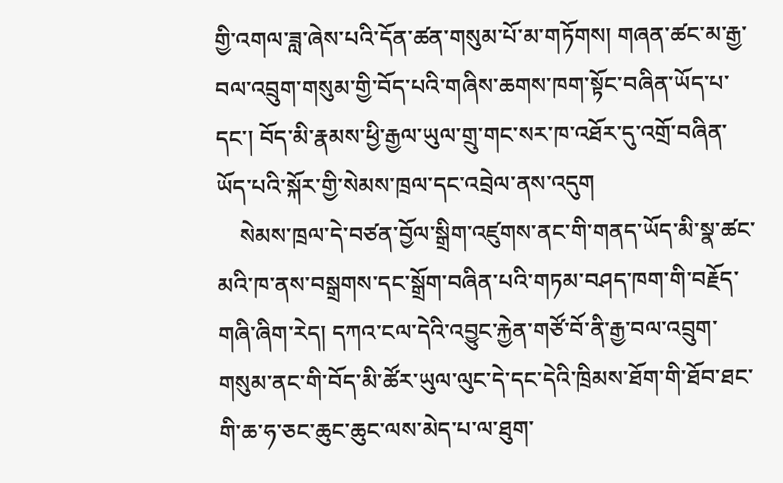གྱི་འགལ་ཟླ་ཞེས་པའི་དོན་ཚན་གསུམ་པོ་མ་གཏོགས། གཞན་ཚང་མ་རྒྱ་བལ་འབྲུག་གསུམ་གྱི་བོད་པའི་གཞིས་ཆགས་ཁག་སྟོང་བཞིན་ཡོད་པ་དང་། བོད་མི་རྣམས་ཕྱི་རྒྱལ་ཡུལ་གྲུ་གང་སར་ཁ་འཐོར་དུ་འགྲོ་བཞིན་ཡོད་པའི་སྐོར་གྱི་སེམས་ཁྲལ་དང་འབྲེལ་ནས་འདུག
    སེམས་ཁྲལ་དེ་བཙན་བྱོལ་སྒྲིག་འཛུགས་ནང་གི་གནད་ཡོད་མི་སྣ་ཚང་མའི་ཁ་ནས་བསྒྲགས་དང་སྒྲོག་བཞིན་པའི་གཏམ་བཤད་ཁག་གི་བརྗོད་གཞི་ཞིག་རེད། དཀའ་ངལ་དེའི་འབྱུང་རྐྱེན་གཙོ་བོ་ནི་རྒྱ་བལ་འབྲུག་གསུམ་ནང་གི་བོད་མི་ཚོར་ཡུལ་ལུང་དེ་དང་དེའི་ཁྲིམས་ཐོག་གི་ཐོབ་ཐང་གི་ཆ་ཧ་ཅང་ཆུང་ཆུང་ལས་མེད་པ་ལ་ཐུག་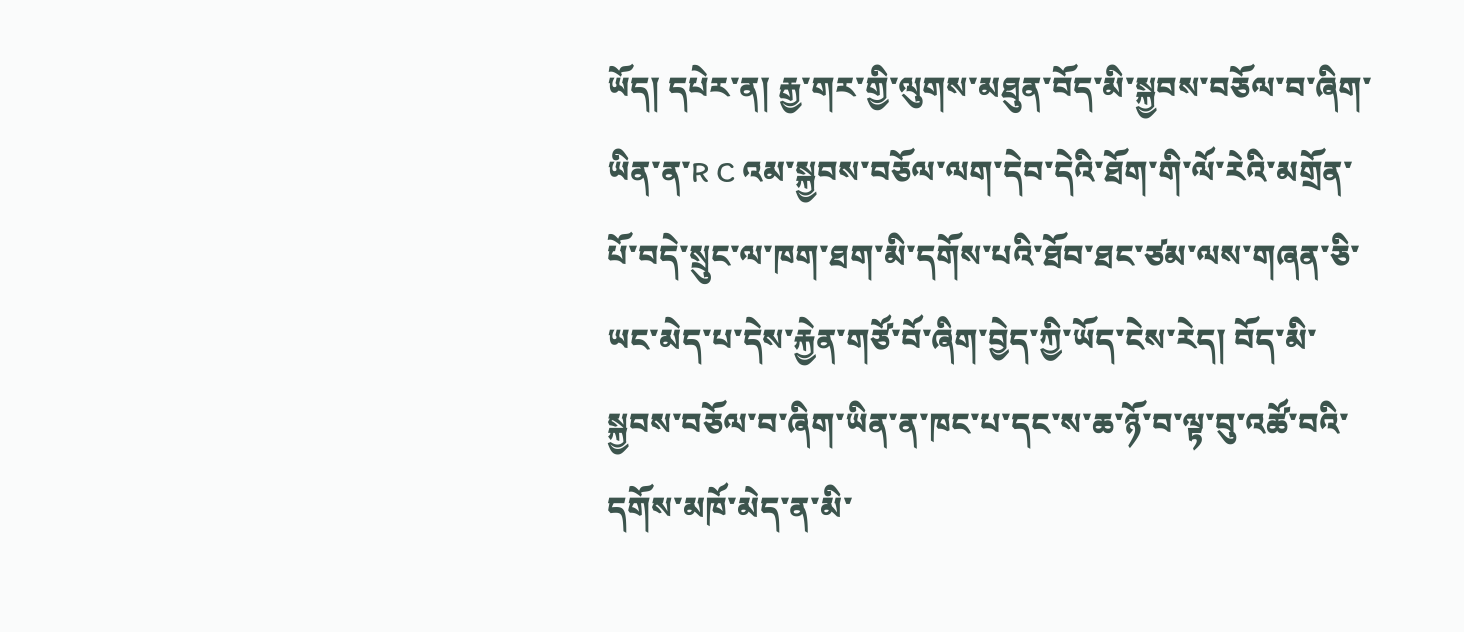ཡོད། དཔེར་ན། རྒྱ་གར་གྱི་ལུགས་མཐུན་བོད་མི་སྐྱབས་བཅོལ་བ་ཞིག་ཡིན་ན་R C འམ་སྐྱབས་བཅོལ་ལག་དེབ་དེའི་ཐོག་གི་ལོ་རེའི་མགྲོན་པོ་བདེ་སྲུང་ལ་ཁག་ཐག་མི་དགོས་པའི་ཐོབ་ཐང་ཙམ་ལས་གཞན་ཅི་ཡང་མེད་པ་དེས་རྐྱེན་གཙོ་བོ་ཞིག་བྱེད་ཀྱི་ཡོད་ངེས་རེད། བོད་མི་སྐྱབས་བཅོལ་བ་ཞིག་ཡིན་ན་ཁང་པ་དང་ས་ཆ་ཉོ་བ་ལྟ་བུ་འཚོ་བའི་དགོས་མཁོ་མེད་ན་མི་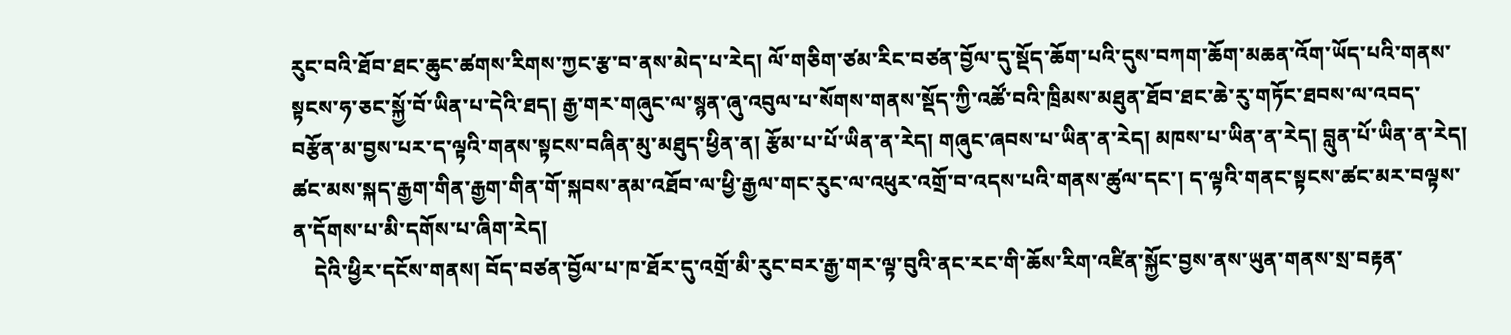རུང་བའི་ཐོབ་ཐང་ཆུང་ཚགས་རིགས་ཀྱང་རྩ་བ་ནས་མེད་པ་རེད། ལོ་གཅིག་ཙམ་རིང་བཙན་བྱོལ་དུ་སྡོད་ཆོག་པའི་དུས་བཀག་ཆོག་མཆན་འོག་ཡོད་པའི་གནས་སྟངས་ཧ་ཅང་སྐྱོ་བོ་ཡིན་པ་དེའི་ཐད། རྒྱ་གར་གཞུང་ལ་སྙན་ཞུ་འབུལ་པ་སོགས་གནས་སྡོད་ཀྱི་འཚོ་བའི་ཁྲིམས་མཐུན་ཐོབ་ཐང་ཆེ་རུ་གཏོང་ཐབས་ལ་འབད་བརྩོན་མ་བྱས་པར་ད་ལྟའི་གནས་སྟངས་བཞིན་མུ་མཐུད་ཕྱིན་ན། རྩོམ་པ་པོ་ཡིན་ན་རེད། གཞུང་ཞབས་པ་ཡིན་ན་རེད། མཁས་པ་ཡིན་ན་རེད། བླུན་པོ་ཡིན་ན་རེད། ཚང་མས་སྐད་རྒྱག་གིན་རྒྱག་གིན་གོ་སྐབས་ནམ་འཐོབ་ལ་ཕྱི་རྒྱལ་གང་རུང་ལ་འཕུར་འགྲོ་བ་འདས་པའི་གནས་ཚུལ་དང་། ད་ལྟའི་གནང་སྟངས་ཚང་མར་བལྟས་ན་དོགས་པ་མི་དགོས་པ་ཞིག་རེད།
    དེའི་ཕྱིར་དངོས་གནས། བོད་བཙན་བྱོལ་པ་ཁ་ཐོར་དུ་འགྲོ་མི་རུང་བར་རྒྱ་གར་ལྟ་བུའི་ནང་རང་གི་ཆོས་རིག་འཛིན་སྐྱོང་བྱས་ནས་ཡུན་གནས་སྲ་བརྟན་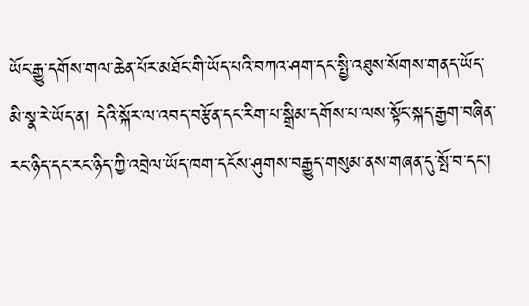ཡོང་རྒྱུ་དགོས་གལ་ཆེན་པོར་མཐོང་གི་ཡོད་པའི་བཀའ་ཤག་དང་སྤྱི་འཐུས་སོགས་གནད་ཡོད་མི་སྣ་རེ་ཡོད་ན། དེའི་སྐོར་ལ་འབད་བརྩོན་དང་རིག་པ་སྒྲིམ་དགོས་པ་ལས་སྟོང་སྐད་རྒྱག་བཞིན་རང་ཉིད་དང་རང་ཉིད་ཀྱི་འབྲེལ་ཡོད་ཁག་དངོས་ཤུགས་བརྒྱུད་གསུམ་ནས་གཞན་དུ་སྤོ་བ་དང་།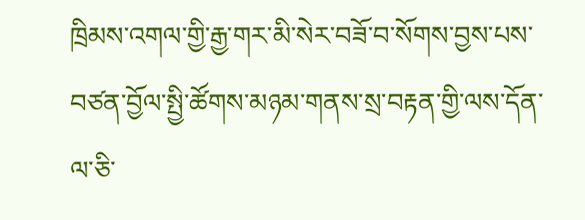ཁྲིམས་འགལ་གྱི་རྒྱ་གར་མི་སེར་བཟོ་བ་སོགས་བྱས་པས་བཙན་བྱོལ་སྤྱི་ཚོགས་མཉམ་གནས་སྲ་བརྟན་གྱི་ལས་དོན་ལ་ཅི་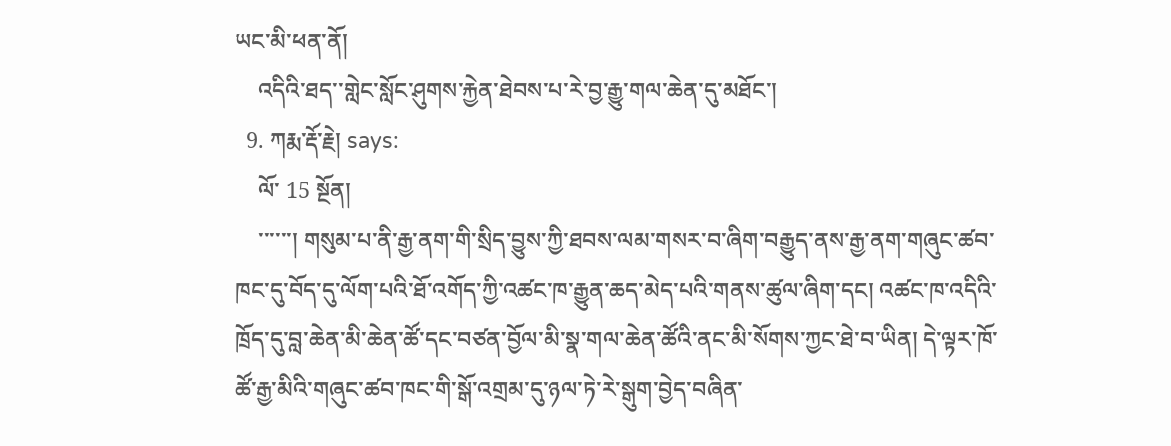ཡང་མི་ཕན་ནོ།
    འདིའི་ཐད་་གླེང་སློང་ཤུགས་རྐྱེན་ཐེབས་པ་རེ་བྱ་རྒྱུ་གལ་ཆེན་དུ་མཐོང་།
  9. ཀརྨ་རྡོ་རྗེ། says:
    ལོ་ 15 སྔོན།
    ་་་་་་། གསུམ་པ་ནི་རྒྱ་ནག་གི་སྲིད་བྱུས་ཀྱི་ཐབས་ལམ་གསར་བ་ཞིག་བརྒྱུད་ནས་རྒྱ་ནག་གཞུང་ཚབ་ཁང་དུ་བོད་དུ་ལོག་པའི་ཐོ་འགོད་ཀྱི་འཚང་ཁ་རྒྱུན་ཆད་མེད་པའི་གནས་ཚུལ་ཞིག་དང། འཚང་ཁ་འདིའི་ཁྲོད་དུ་བླ་ཆེན་མི་ཆེན་ཚོ་དང་བཙན་བྱོལ་མི་སྣ་གལ་ཆེན་ཚོའི་ནང་མི་སོགས་ཀྱང་ཐེ་བ་ཡིན། དེ་ལྟར་ཁོ་ཚོ་རྒྱ་མིའི་གཞུང་ཚབ་ཁང་གི་སྒོ་འགྲམ་དུ་ཉལ་ཏེ་རེ་སྒུག་བྱེད་བཞིན་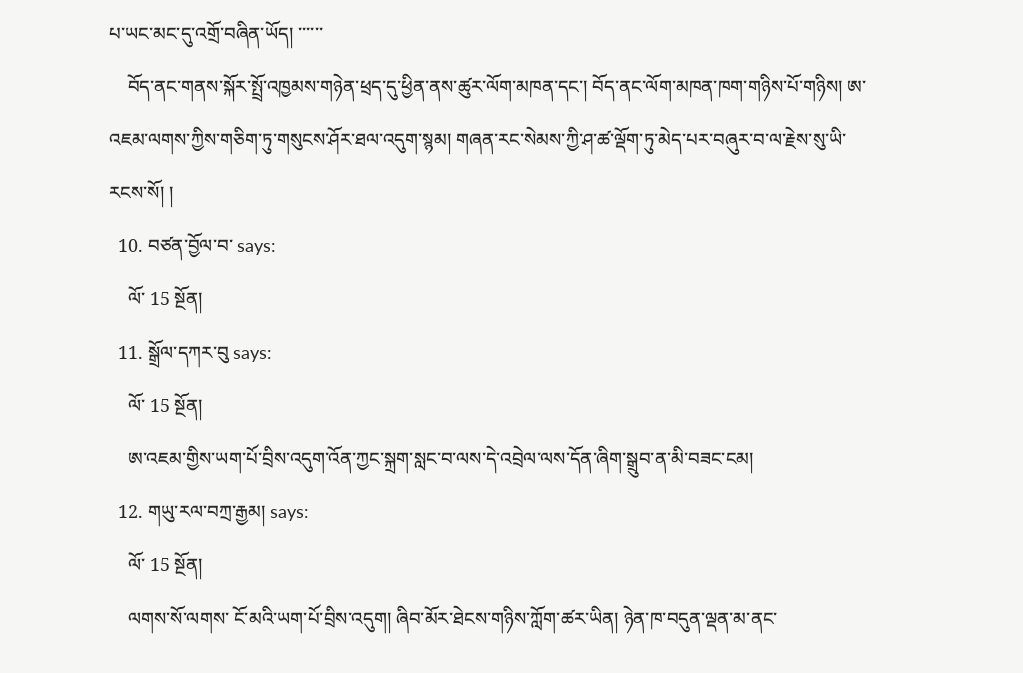པ་ཡང་མང་དུ་འགྲོ་བཞིན་ཡོད། ་་་་་་
    བོད་ནང་གནས་སྐོར་སྤྲོ་འཁྱམས་གཉེན་ཕྲད་དུ་ཕྱིན་ནས་ཚུར་ལོག་མཁན་དང་། བོད་ནང་ལོག་མཁན་ཁག་གཉིས་པོ་གཉིས། ཨ་འཇམ་ལགས་ཀྱིས་གཅིག་ཏུ་གསུངས་ཤོར་ཐལ་འདུག་སྙམ། གཞན་རང་སེམས་ཀྱི་ཤ་ཚ་ལྡོག་ཏུ་མེད་པར་བཞུར་བ་ལ་རྗེས་སུ་ཡི་རངས་སོ། །
  10. བཙན་བྱོལ་བ་ says:
    ལོ་ 15 སྔོན།
  11. སྒྲོལ་དཀར་བུ says:
    ལོ་ 15 སྔོན།
    ཨ་འཇམ་གྱིས་ཡག་པོ་བྲིས་འདུག་འོན་ཀྱང་སྐྲག་སླང་བ་ལས་དེ་འབྲེལ་ལས་དོན་ཞིག་སྒྲུབ་ན་མི་བཟང་ངམ།
  12. གཡུ་རལ་བཀྲ་རྒྱམ། says:
    ལོ་ 15 སྔོན།
    ལགས་སོ་ལགས་ ངོ་མའི་ཡག་པོ་བྲིས་འདུག། ཞིབ་མོར་ཐེངས་གཉིས་ཀློག་ཚར་ཡིན། ཉེན་ཁ་བདུན་ལྡན་མ་ནང་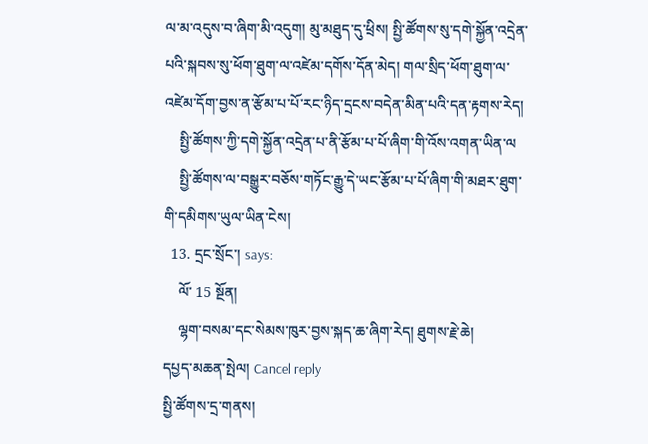ལ་མ་འདུས་བ་ཞིག་མི་འདུག། མུ་མཐུད་དུ་ཕྲིས། སྤྱི་ཚོགས་སུ་དགེ་སྐྱོན་འདྲེན་པའི་སྐབས་སུ་ཕོག་ཐུག་ལ་འཛེམ་དགོས་དོན་མེད། གལ་སྲིད་ཕོག་ཐུག་ལ་འཛེམ་དོག་བྱས་ན་རྩོམ་པ་པོ་རང་ཉིད་དྲངས་བདེན་མིན་པའི་དན་རྟགས་རེད།
    སྤྱི་ཚོགས་ཀྱི་དགེ་སྐྱོན་འདྲེན་པ་ནི་རྩོམ་པ་པོ་ཞིག་གི་འོས་འགན་ཡིན་ལ
    སྤྱི་ཚོགས་ལ་བསྒྱུར་བཅོས་གཏོང་རྒྱུ་དེ་ཡང་རྩོམ་པ་པོ་ཞིག་གི་མཐར་ཐུག་གི་དམིགས་ཡུལ་ཡིན་ངེས།
  13. དྲང་སྲོང་། says:
    ལོ་ 15 སྔོན།
    ལྷག་བསམ་དང་སེམས་ཁུར་བྱས་སྐད་ཆ་ཞིག་རེད། ཐུགས་རྗེ་ཆེ།
དཔྱད་མཆན་སྤེལ། Cancel reply
སྤྱི་ཚོགས་དྲ་གནས།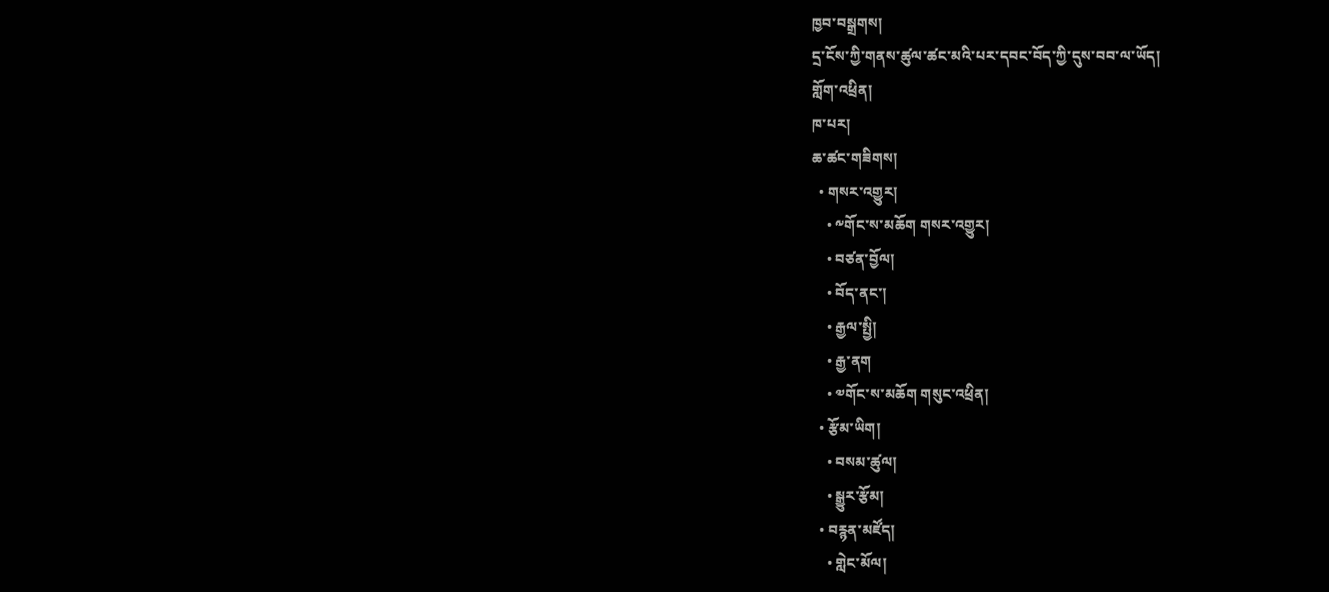ཁྱབ་བསྒྲགས།
དྲ་ངོས་ཀྱི་གནས་ཚུལ་ཚང་མའི་པར་དབང་བོད་ཀྱི་དུས་བབ་ལ་ཡོད།
གློག་འཕྲིན།
ཁ་པར།
ཆ་ཚང་གཟིགས།
  • གསར་འགྱུར།
    • ༸གོང་ས་མཆོག གསར་འགྱུར།
    • བཙན་བྱོལ།
    • བོད་ནང་།
    • རྒྱལ་སྤྱི།
    • རྒྱ་ནག
    • ༧གོང་ས་མཆོག གསུང་འཕྲིན།
  • རྩོམ་ཡིག།
    • བསམ་ཚུལ།
    • སྒྱུར་རྩོམ།
  • བརྙན་མཛོད།
    • གླེང་མོལ།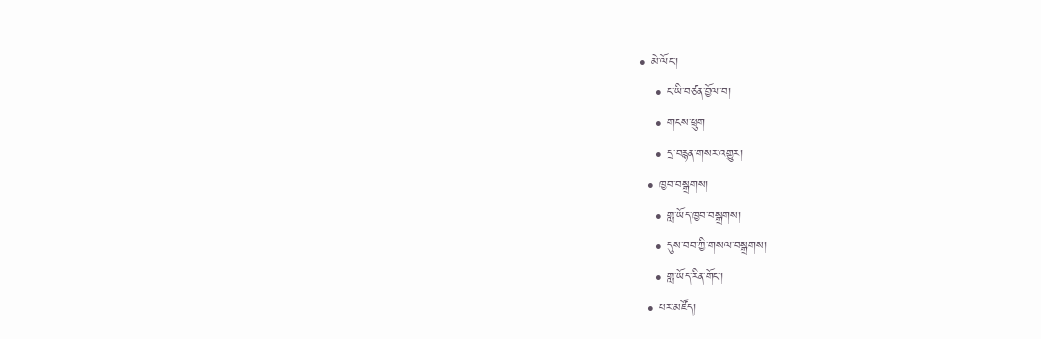• མེ་ལོང་།
    • ང་ཡི་བཙན་བྱོལ་བ།
    • གངས་ཕྲུག
    • དྲ་བརྙན་གསར་འགྱུར།
  • ཁྱབ་བསྒྲགས།
    • གླ་ཡོད་ཁྱབ་བསྒྲགས།
    • དུས་བབ་ཀྱི་གསལ་བསྒྲགས།
    • གླ་ཡོད་རིན་གོང་།
  • པར་མཛོད།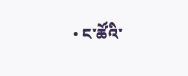• ང་ཚོའི་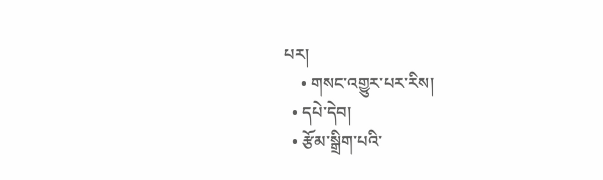པར།
    • གསང་འགྱུར་པར་རིས།
  • དཔེ་དེབ།
  • རྩོམ་སྒྲིག་པའི་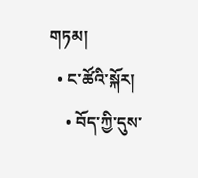གཏམ།
  • ང་ཚོའི་སྐོར།
    • བོད་ཀྱི་དུས་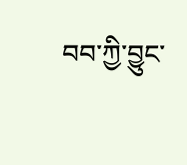བབ་ཀྱི་བྱུང་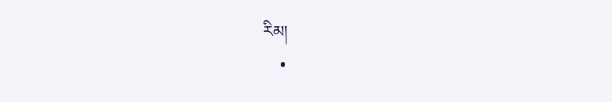རིམ།
    •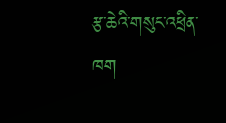རྩ་ཆེའི་གསུང་འཕྲིན་ཁག